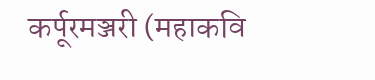कर्पूरमञ्जरी (महाकवि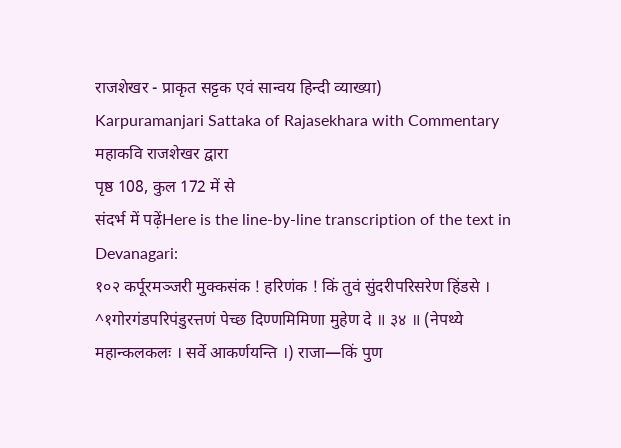राजशेखर - प्राकृत सट्टक एवं सान्वय हिन्दी व्याख्या)
Karpuramanjari Sattaka of Rajasekhara with Commentary
महाकवि राजशेखर द्वारा
पृष्ठ 108, कुल 172 में से
संदर्भ में पढ़ेंHere is the line-by-line transcription of the text in Devanagari:
१०२ कर्पूरमञ्जरी मुक्कसंक ! हरिणंक ! किं तुवं सुंदरीपरिसरेण हिंडसे । ^१गोरगंडपरिपंडुरत्तणं पेच्छ दिण्णमिमिणा मुहेण दे ॥ ३४ ॥ (नेपथ्ये महान्कलकलः । सर्वे आकर्णयन्ति ।) राजा—किं पुण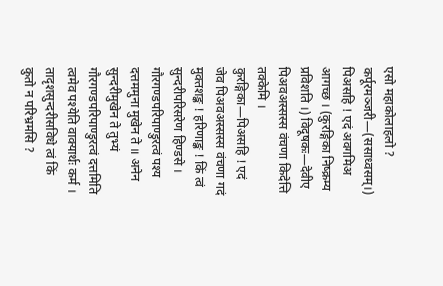एसो महाकोलाहलो ? कर्पूरमञ्जरी—(ससाध्वसम्।) पिअसहि ! एदं अवगमिअ आगच्छ । (कुरङ्गिका निष्क्रम्य प्रविशति ।) विदूषकः—देवीए पिअवअस्सस्स वंचणा किदेत्ति तक्केमि । कुरङ्गिका—पिअसहि ! एदं जेव पिअवअस्सस्स वंचणा गदं मुक्तशङ्क ! हरिणाङ्क ! किं त्वं सुन्दरीपरिसरेण हिण्डसे । गौरगण्डपरिपाण्डुरत्वं पश्य दत्तममुना मुखेन ते ॥ अनेन सुन्दरीमुखेन ते तुभ्यं गौरगण्डपरिपाण्डुरत्वं दत्तमिति त्वमेव पश्येति वाक्यार्थः कर्म । तादृशसुन्दरीसविधे त्वं किं कुतो न परिभ्रमसि ?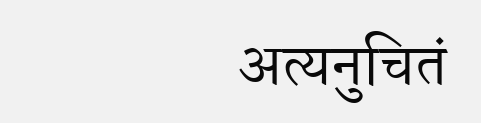अत्यनुचितं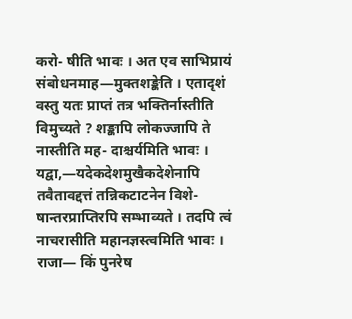करो- षीति भावः । अत एव साभिप्रायं संबोधनमाह—मुक्तशङ्केति । एतादृशं वस्तु यतः प्राप्तं तत्र भक्तिर्नास्तीति विमुच्यते ? शङ्कापि लोकज्जापि ते नास्तीति मह- दाश्चर्यमिति भावः । यद्वा,—यदेकदेशमुखैकदेशेनापि तवैतावद्दत्तं तन्निकटाटनेन विशे- षान्तरप्राप्तिरपि सम्भाव्यते । तदपि त्वं नाचरासीति महानज्ञस्त्वमिति भावः । राजा— किं पुनरेष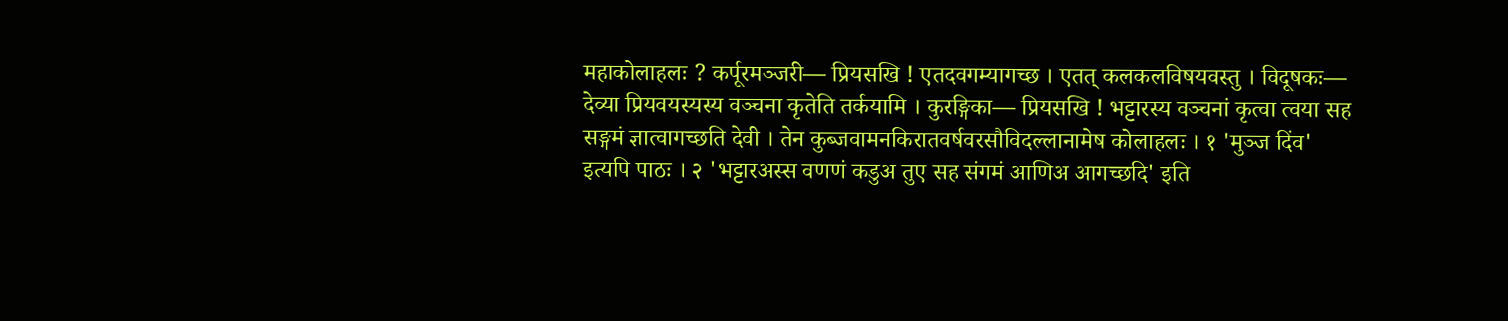महाकोलाहलः ? कर्पूरमञ्जरी— प्रियसखि ! एतदवगम्यागच्छ । एतत् कलकलविषयवस्तु । विदूषकः— देव्या प्रियवयस्यस्य वञ्चना कृतेति तर्कयामि । कुरङ्गिका— प्रियसखि ! भट्टारस्य वञ्चनां कृत्वा त्वया सह सङ्गमं ज्ञात्वागच्छति देवी । तेन कुब्जवामनकिरातवर्षवरसौविदल्लानामेष कोलाहलः । १ 'मुञ्ज दिंव' इत्यपि पाठः । २ 'भट्टारअस्स वणणं कडुअ तुए सह संगमं आणिअ आगच्छदि' इति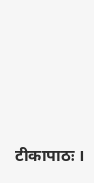टीकापाठः ।